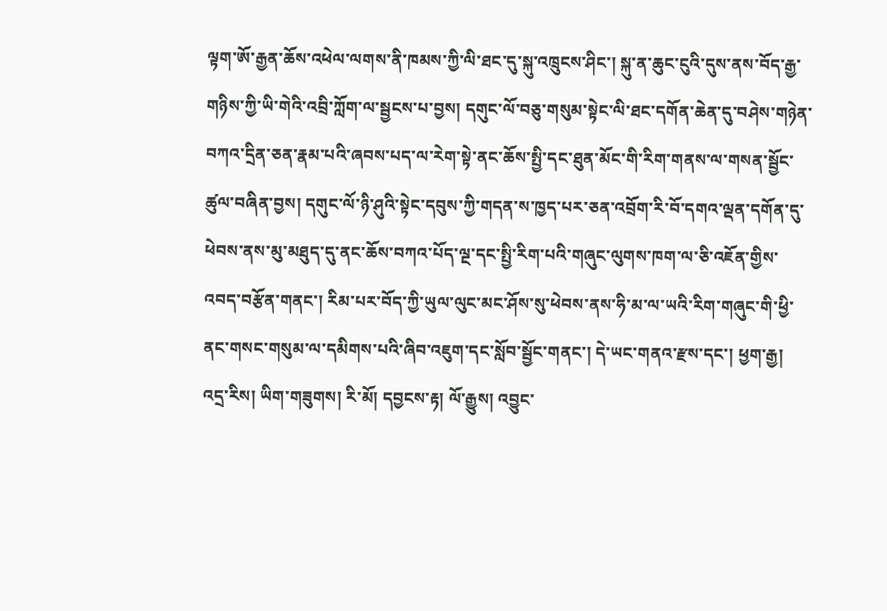ལྟག་ཨོ་རྒྱན་ཆོས་འཕེལ་ལགས་ནི་ཁམས་ཀྱི་ལི་ཐང་དུ་སྐུ་འཁྲུངས་ཤིང་། སྐུ་ན་ཆུང་ངུའི་དུས་ནས་བོད་རྒྱ་གཉིས་ཀྱི་ཡི་གེའི་འབྲི་ཀློག་ལ་སྦྱངས་པ་བྱས། དགུང་ལོ་བཅུ་གསུམ་སྟེང་ལི་ཐང་དགོན་ཆེན་དུ་བཤེས་གཉེན་བཀའ་དྲིན་ཅན་རྣམ་པའི་ཞབས་པད་ལ་རེག་སྟེ་ནང་ཆོས་སྤྱི་དང་ཐུན་མོང་གི་རིག་གནས་ལ་གསན་སྦྱོང་ཚུལ་བཞིན་བྱས། དགུང་ལོ་ཉི་ཤུའི་སྟེང་དབུས་ཀྱི་གདན་ས་ཁྱད་པར་ཅན་འབྲོག་རི་བོ་དགའ་ལྡན་དགོན་དུ་ཕེབས་ནས་མུ་མཐུད་དུ་ནང་ཆོས་བཀའ་པོད་ལྔ་དང་སྤྱི་རིག་པའི་གཞུང་ལུགས་ཁག་ལ་ཅི་འཇོན་གྱིས་འབད་བརྩོན་གནང་། རིམ་པར་བོད་ཀྱི་ཡུལ་ལུང་མང་ཤོས་སུ་ཕེབས་ནས་ཧི་མ་ལ་ཡའི་རིག་གཞུང་གི་ཕྱི་ནང་གསང་གསུམ་ལ་དམིགས་པའི་ཞིབ་འཇུག་དང་སློབ་སྦྱོང་གནང་། དེ་ཡང་གནའ་རྫས་དང་། ཕྱག་རྒྱ། འདྲ་རིས། ཡིག་གཟུགས། རི་མོ། དབྱངས་རྟ། ལོ་རྒྱུས། འབྱུང་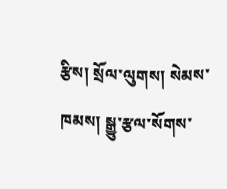རྩིས། སྲོལ་ལུགས། སེམས་ཁམས། སྒྱུ་རྩལ་སོགས་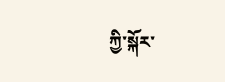ཀྱི་སྐོར་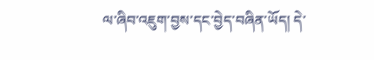ལ་ཞིབ་འཇུག་བྱས་དང་བྱེད་བཞིན་ཡོད། དེ་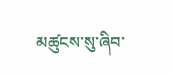མཚུངས་སུ་ཞིབ་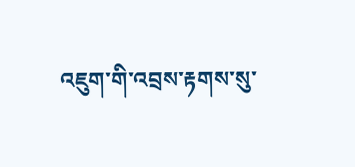འཇུག་གི་འབྲས་རྟགས་སུ་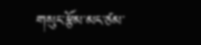གསུང་རྩོམ་མང་ཙམ་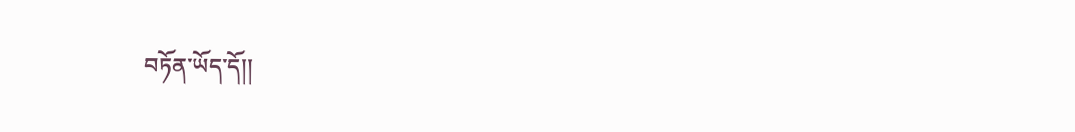བཏོན་ཡོད་དོ།།